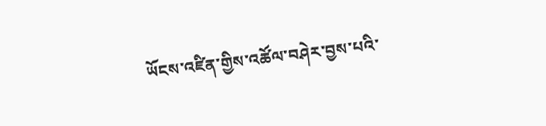ཡོངས་འཛིན་གྱིས་འཚོལ་བཤེར་བྱས་པའི་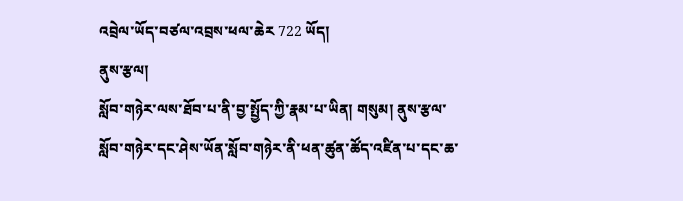འབྲེལ་ཡོད་བཙལ་འབྲས་ཕལ་ཆེར 722 ཡོད།
ནུས་རྩལ།
སློབ་གཉེར་ལས་ཐོབ་པ་ནི་བྱ་སྤྱོད་ཀྱི་རྣམ་པ་ཡིན། གསུམ། ནུས་རྩལ་སློབ་གཉེར་དང་ཤེས་ཡོན་སློབ་གཉེར་ནི་ཕན་ཚུན་ཚོད་འཛིན་པ་དང་ཆ་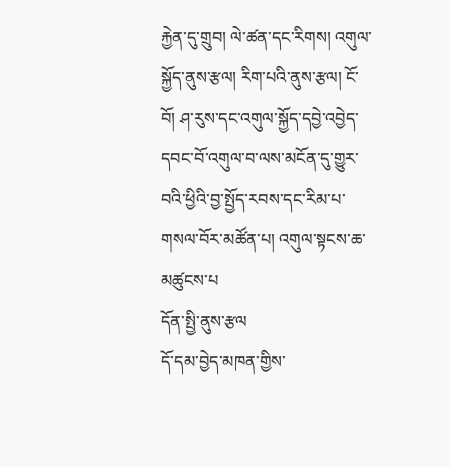རྐྱེན་དུ་གྲུབ། ལེ་ཚན་དང་རིགས། འགུལ་སྐྱོད་ནུས་རྩལ། རིག་པའི་ནུས་རྩལ། ངོ་བོ། ཤ་རུས་དང་འགུལ་སྐྱོད་དབྱེ་འབྱེད་དབང་བོ་འགུལ་བ་ལས་མངོན་དུ་གྱུར་བའི་ཕྱིའི་བྱ་སྤྱོད་རབས་དང་རིམ་པ་གསལ་བོར་མཚོན་པ། འགུལ་སྟངས་ཆ་མཚུངས་པ
དོན་སྤྱི་ནུས་རྩལ
དོ་དམ་བྱེད་མཁན་གྱིས་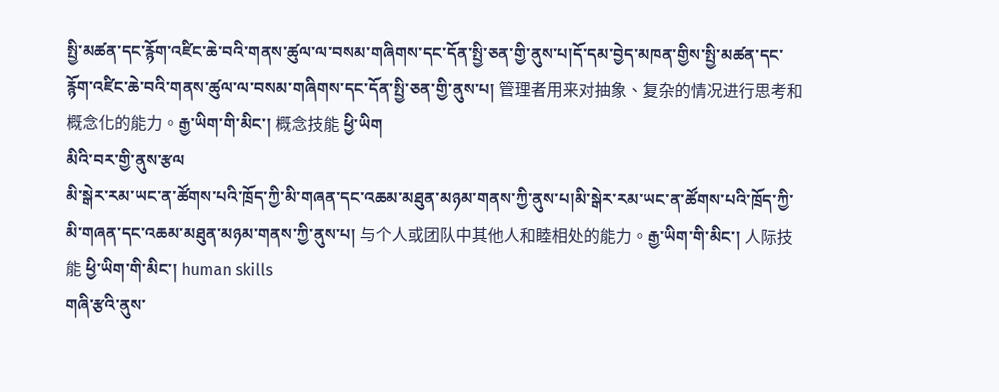སྤྱི་མཚན་དང་རྙོག་འཛིང་ཆེ་བའི་གནས་ཚུལ་ལ་བསམ་གཞིགས་དང་དོན་སྤྱི་ཅན་གྱི་ནུས་པ།དོ་དམ་བྱེད་མཁན་གྱིས་སྤྱི་མཚན་དང་རྙོག་འཛིང་ཆེ་བའི་གནས་ཚུལ་ལ་བསམ་གཞིགས་དང་དོན་སྤྱི་ཅན་གྱི་ནུས་པ། 管理者用来对抽象、复杂的情况进行思考和概念化的能力。རྒྱ་ཡིག་གི་མིང་། 概念技能 ཕྱི་ཡིག
མིའི་བར་གྱི་ནུས་རྩལ
མི་སྒེར་རམ་ཡང་ན་ཚོགས་པའི་ཁྲོད་ཀྱི་མི་གཞན་དང་འཆམ་མཐུན་མཉམ་གནས་ཀྱི་ནུས་པ།མི་སྒེར་རམ་ཡང་ན་ཚོགས་པའི་ཁྲོད་ཀྱི་མི་གཞན་དང་འཆམ་མཐུན་མཉམ་གནས་ཀྱི་ནུས་པ། 与个人或团队中其他人和睦相处的能力。རྒྱ་ཡིག་གི་མིང་། 人际技能 ཕྱི་ཡིག་གི་མིང་། human skills
གཞི་རྩའི་ནུས་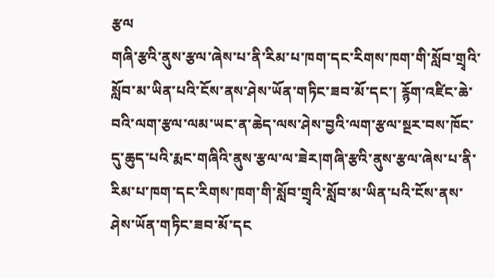རྩལ
གཞི་རྩའི་ནུས་རྩལ་ཞེས་པ་ནི་རིམ་པ་ཁག་དང་རིགས་ཁག་གི་སློབ་གྲྭའི་སློབ་མ་ཡིན་པའི་ངོས་ནས་ཤེས་ཡོན་གཏིང་ཟབ་མོ་དང་། རྙོག་འཛིང་ཆེ་བའི་ལག་རྩལ་ལམ་ཡང་ན་ཆེད་ལས་ཤེས་བྱའི་ལག་རྩལ་སྔར་བས་ཁོང་དུ་ཆུད་པའི་རྨང་གཞིའི་ནུས་རྩལ་ལ་ཟེར།གཞི་རྩའི་ནུས་རྩལ་ཞེས་པ་ནི་རིམ་པ་ཁག་དང་རིགས་ཁག་གི་སློབ་གྲྭའི་སློབ་མ་ཡིན་པའི་ངོས་ནས་ཤེས་ཡོན་གཏིང་ཟབ་མོ་དང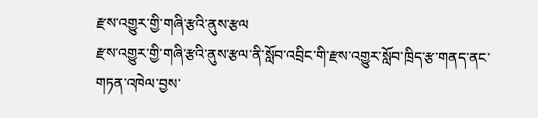རྫས་འགྱུར་གྱི་གཞི་རྩའི་ནུས་རྩལ
རྫས་འགྱུར་གྱི་གཞི་རྩའི་ནུས་རྩལ་ནི་སློབ་འབྲིང་གི་རྫས་འགྱུར་སློབ་ཁྲིད་རྩ་གནད་ནང་གཏན་འཁེལ་བྱས་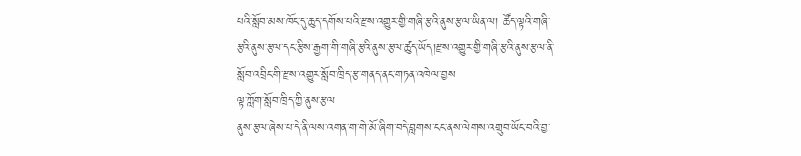པའི་སློབ་མས་ཁོང་དུ་ཆུད་དགོས་པའི་རྫས་འགྱུར་གྱི་གཞི་རྩའི་ནུས་རྩལ་ཡིན་ལ། ཚོད་ལྟའི་གཞི་རྩའི་ནུས་རྩལ་དང་རྩིས་རྒྱག་གི་གཞི་རྩའི་ནུས་རྩལ་ཚུད་ཡོད།རྫས་འགྱུར་གྱི་གཞི་རྩའི་ནུས་རྩལ་ནི་སློབ་འབྲིང་གི་རྫས་འགྱུར་སློབ་ཁྲིད་རྩ་གནད་ནང་གཏན་འཁེལ་བྱས
ལྟ་ཀློག་སློབ་ཁྲིད་ཀྱི་ནུས་རྩལ
ནུས་རྩལ་ཞེས་པ་དེ་ནི་ལས་འགན་ག་གེ་མོ་ཞིག་བདེ་བླགས་ངང་ནས་ལེགས་འགྲུབ་ཡོང་བའི་བྱ་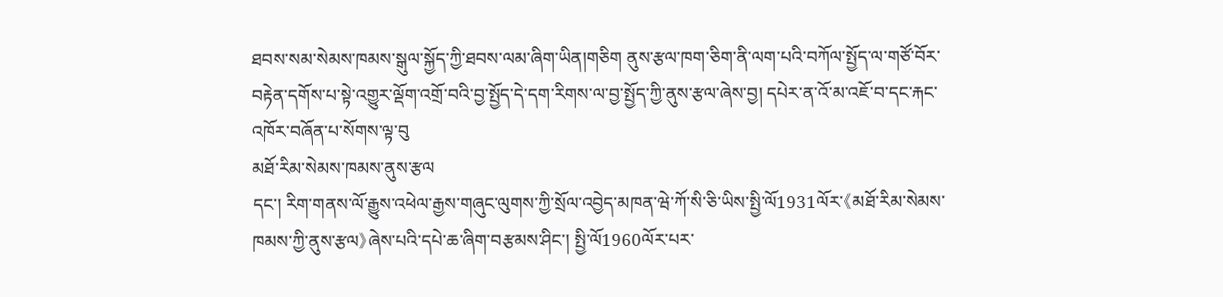ཐབས་སམ་སེམས་ཁམས་སྒུལ་སྐྱོད་ཀྱི་ཐབས་ལམ་ཞིག་ཡིན།གཅིག ནུས་རྩལ་ཁག་ཅིག་ནི་ལག་པའི་བཀོལ་སྤྱོད་ལ་གཙོ་བོར་བརྟེན་དགོས་པ་སྟེ་འགྱུར་ལྡོག་འགྲོ་བའི་བྱ་སྤྱོད་དེ་དག་རིགས་ལ་བྱ་སྤྱོད་ཀྱི་ནུས་རྩལ་ཞེས་བྱ། དཔེར་ན་འོ་མ་འཇོ་བ་དང་རྐང་འཁོར་བཞོན་པ་སོགས་ལྟ་བུ
མཐོ་རིམ་སེམས་ཁམས་ནུས་རྩལ
དང་། རིག་གནས་ལོ་རྒྱུས་འཕེལ་རྒྱས་གཞུང་ལུགས་ཀྱི་སྲོལ་འབྱེད་མཁན་ཝེ་ཀོ་སི་ཅི་ཡིས་སྤྱི་ལོ1931ལོར་《མཐོ་རིམ་སེམས་ཁམས་ཀྱི་ནུས་རྩལ》ཞེས་པའི་དཔེ་ཆ་ཞིག་བརྩམས་ཤིང་། སྤྱི་ལོ1960ལོར་པར་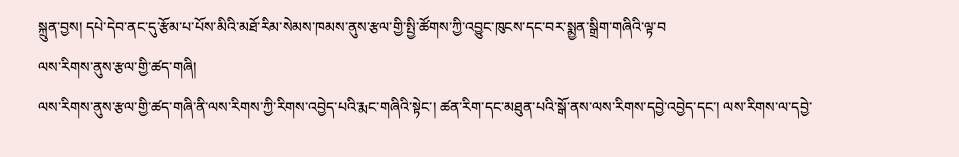སྐྲུན་བྱས། དཔེ་དེབ་ནང་དུ་རྩོམ་པ་པོས་མིའི་མཐོ་རིམ་སེམས་ཁམས་ནུས་རྩལ་གྱི་སྤྱི་ཚོགས་ཀྱི་འབྱུང་ཁུངས་དང་བར་སྨྱན་སྒྲིག་གཞིའི་ལྟ་བ
ལས་རིགས་ནུས་རྩལ་གྱི་ཚད་གཞི།
ལས་རིགས་ནུས་རྩལ་གྱི་ཚད་གཞི་ནི་ལས་རིགས་ཀྱི་རིགས་འབྱེད་པའི་རྨང་གཞིའི་སྟེང་། ཚན་རིག་དང་མཐུན་པའི་སྒོ་ནས་ལས་རིགས་དབྱེ་འབྱེད་དང་། ལས་རིགས་ལ་དབྱེ་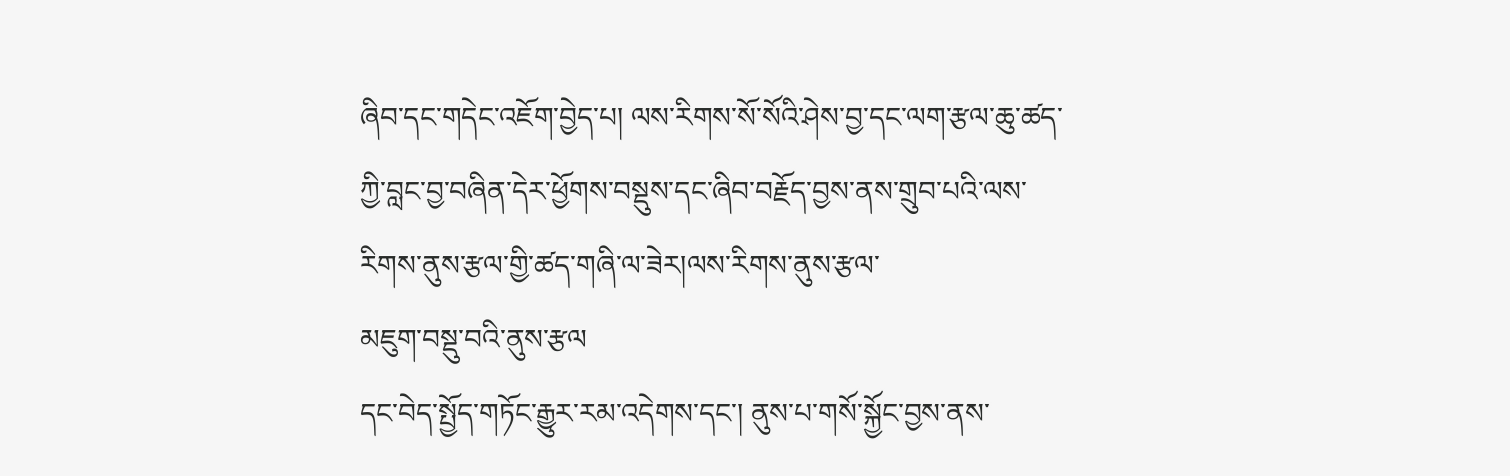ཞིབ་དང་གདེང་འཇོག་བྱེད་པ། ལས་རིགས་སོ་སོའི་ཤེས་བྱ་དང་ལག་རྩལ་ཆུ་ཚད་ཀྱི་བླང་བྱ་བཞིན་དེར་ཕྱོགས་བསྡུས་དང་ཞིབ་བརྗོད་བྱས་ནས་གྲུབ་པའི་ལས་རིགས་ནུས་རྩལ་གྱི་ཚད་གཞི་ལ་ཟེར།ལས་རིགས་ནུས་རྩལ་
མཇུག་བསྡུ་བའི་ནུས་རྩལ
དང་བེད་སྤྱོད་གཏོང་རྒྱུར་རམ་འདེགས་དང་། ནུས་པ་གསོ་སྐྱོང་བྱས་ནས་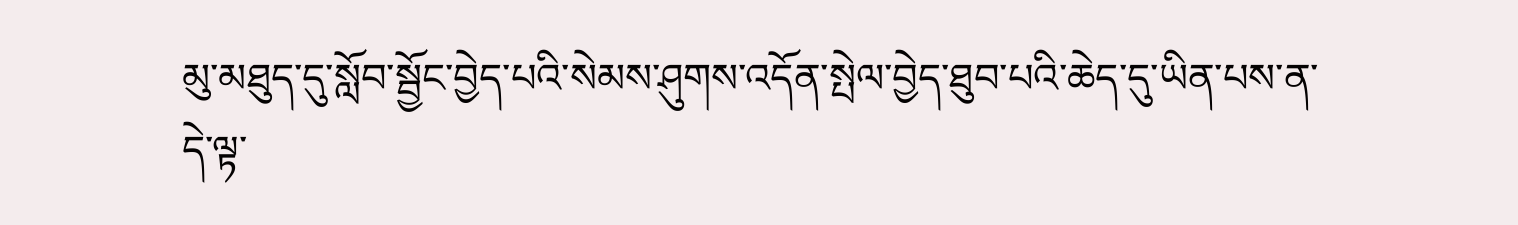མུ་མཐུད་དུ་སློབ་སྦྱོང་བྱེད་པའི་སེམས་ཤུགས་འདོན་སྤེལ་བྱེད་ཐུབ་པའི་ཆེད་དུ་ཡིན་པས་ན་དེ་ལྟ་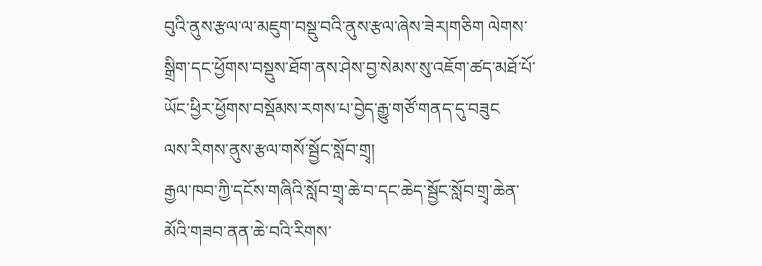བུའི་ནུས་རྩལ་ལ་མཇུག་བསྡུ་བའི་ནུས་རྩལ་ཞེས་ཟེར།གཅིག ལེགས་སྒྲིག་དང་ཕྱོགས་བསྡུས་ཐོག་ནས་ཤེས་བྱ་སེམས་སུ་འཇོག་ཚད་མཐོ་པོ་ཡོང་ཕྱིར་ཕྱོགས་བསྡོམས་རགས་པ་བྱེད་རྒྱུ་གཙོ་གནད་དུ་བཟུང
ལས་རིགས་ནུས་རྩལ་གསོ་སྦྱོང་སློབ་གྲྭ།
རྒྱལ་ཁབ་ཀྱི་དངོས་གཞིའི་སློབ་གྲྭ་ཆེ་བ་དང་ཆེད་སྦྱོང་སློབ་གྲྭ་ཆེན་མོའི་གཟབ་ནན་ཆེ་བའི་རིགས་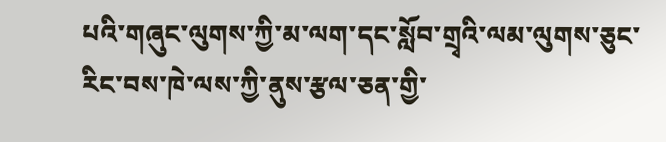པའི་གཞུང་ལུགས་ཀྱི་མ་ལག་དང་སློབ་གྲྭའི་ལམ་ལུགས་ཅུང་རིང་བས་ཁེ་ལས་ཀྱི་ནུས་རྩལ་ཅན་གྱི་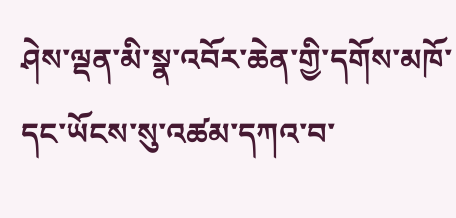ཤེས་ལྡན་མི་སྣ་འབོར་ཆེན་གྱི་དགོས་མཁོ་དང་ཡོངས་སུ་འཚམ་དཀའ་བ་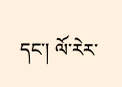དང་། ལོ་རེར་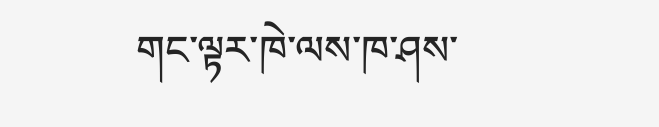གང་ལྟར་ཁེ་ལས་ཁ་ཤས་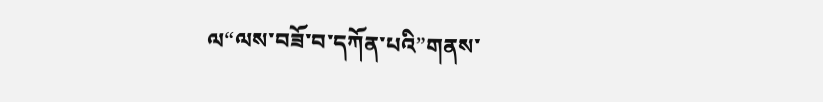ལ“ལས་བཟོ་བ་དཀོན་པའི”གནས་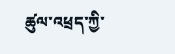ཚུལ་འཕྲད་ཀྱི་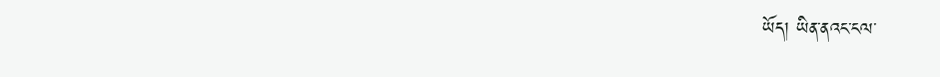ཡོད། ཡིན་ནའང་ངལ་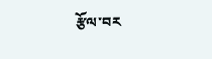རྩོལ་བར